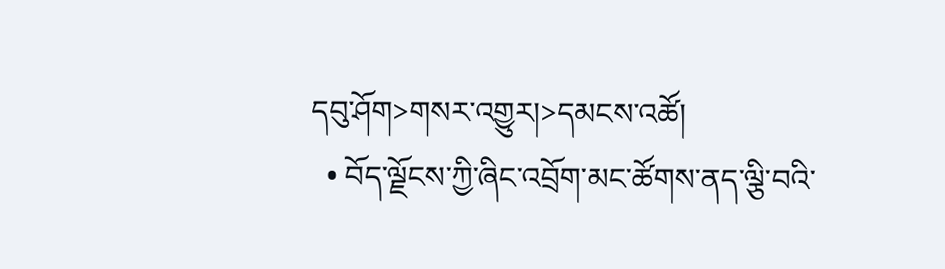དབུ་ཤོག>གསར་འགྱུར།>དམངས་འཚོ།
  • བོད་ལྗོངས་ཀྱི་ཞིང་འབྲོག་མང་ཚོགས་ནད་ལྕི་བའི་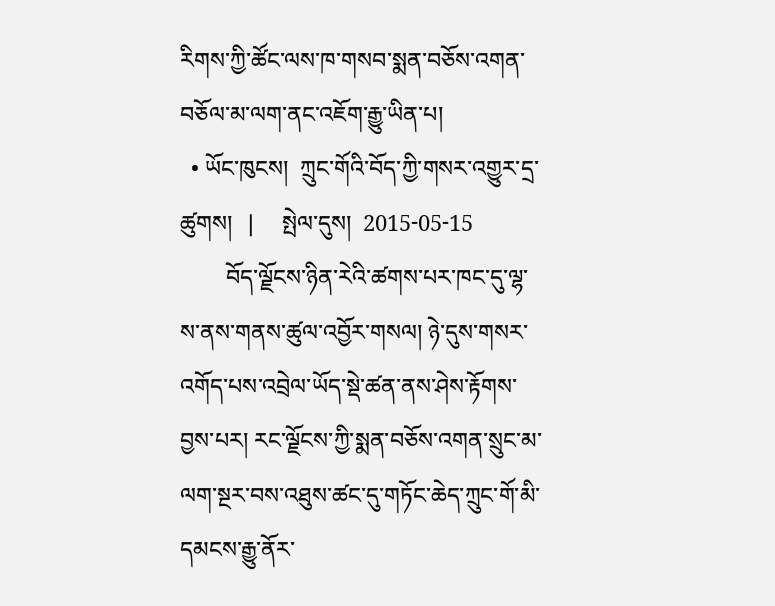རིགས་ཀྱི་ཚོང་ལས་ཁ་གསབ་སྨན་བཅོས་འགན་བཅོལ་མ་ལག་ནང་འཇོག་རྒྱུ་ཡིན་པ།
  • ཡོང་ཁུངས།  ཀྲུང་གོའི་བོད་ཀྱི་གསར་འགྱུར་དྲ་ཚུགས།   |     སྤེལ་དུས།  2015-05-15
        བོད་ལྗོངས་ཉིན་རེའི་ཚགས་པར་ཁང་དུ་ལྷ་ས་ནས་གནས་ཚུལ་འབྱོར་གསལ། ཉེ་དུས་གསར་འགོད་པས་འབྲེལ་ཡོད་སྡེ་ཚན་ནས་ཤེས་རྟོགས་བྱས་པར། རང་ལྗོངས་ཀྱི་སྨན་བཅོས་འགན་སྲུང་མ་ལག་སྔར་བས་འཐུས་ཚང་དུ་གཏོང་ཆེད་ཀྲུང་གོ་མི་དམངས་རྒྱུ་ནོར་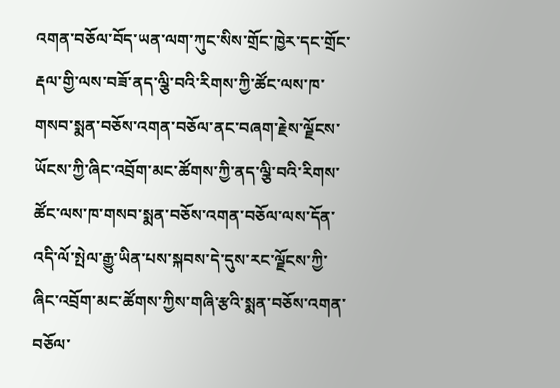འགན་བཅོལ་བོད་ཡན་ལག་ཀུང་སིས་གྲོང་ཁྱེར་དང་གྲོང་རྡལ་གྱི་ལས་བཟོ་ནད་ལྕི་བའི་རིགས་ཀྱི་ཚོང་ལས་ཁ་གསབ་སྨན་བཅོས་འགན་བཅོལ་ནང་བཞག་རྗེས་ལྗོངས་ཡོངས་ཀྱི་ཞིང་འབྲོག་མང་ཚོགས་ཀྱི་ནད་ལྕི་བའི་རིགས་ཚོང་ལས་ཁ་གསབ་སྨན་བཅོས་འགན་བཅོལ་ལས་དོན་འདི་ལོ་སྤེལ་རྒྱུ་ཡིན་པས་སྐབས་དེ་དུས་རང་ལྗོངས་ཀྱི་ཞིང་འབྲོག་མང་ཚོགས་ཀྱིས་གཞི་རྩའི་སྨན་བཅོས་འགན་བཅོལ་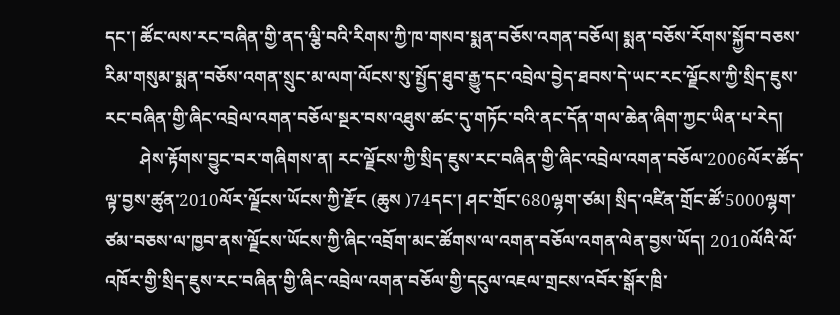དང་། ཚོང་ལས་རང་བཞིན་གྱི་ནད་ལྕི་བའི་རིགས་ཀྱི་ཁ་གསབ་སྨན་བཅོས་འགན་བཅོལ། སྨན་བཅོས་རོགས་སྐྱོབ་བཅས་རིམ་གསུམ་སྨན་བཅོས་འགན་སྲུང་མ་ལག་ལོངས་སུ་སྤྱོད་ཐུབ་རྒྱུ་དང་འབྲེལ་བྱེད་ཐབས་དེ་ཡང་རང་ལྗོངས་ཀྱི་སྲིད་ཇུས་རང་བཞིན་གྱི་ཞིང་འབྲེལ་འགན་བཅོལ་སྔར་བས་འཐུས་ཚང་དུ་གཏོང་བའི་ནང་དོན་གལ་ཆེན་ཞིག་ཀྱང་ཡིན་པ་རེད།
        ཤེས་རྟོགས་བྱུང་བར་གཞིགས་ན། རང་ལྗོངས་ཀྱི་སྲིད་ཇུས་རང་བཞིན་གྱི་ཞིང་འབྲེལ་འགན་བཅོལ་2006ལོར་ཚོད་ལྟ་བྱས་ཚུན་2010ལོར་ལྗོངས་ཡོངས་ཀྱི་རྫོང (ཆུས )74དང་། ཤང་གྲོང་680ལྷག་ཙམ། སྲིད་འཛིན་གྲོང་ཚོ་5000ལྷག་ཙམ་བཅས་ལ་ཁྱབ་ནས་ལྗོངས་ཡོངས་ཀྱི་ཞིང་འབྲོག་མང་ཚོགས་ལ་འགན་བཅོལ་འགན་ལེན་བྱས་ཡོད། 2010ལོའི་ལོ་འཁོར་གྱི་སྲིད་ཇུས་རང་བཞིན་གྱི་ཞིང་འབྲེལ་འགན་བཅོལ་གྱི་དངུལ་འཇལ་གྲངས་འབོར་སྒོར་ཁྲི་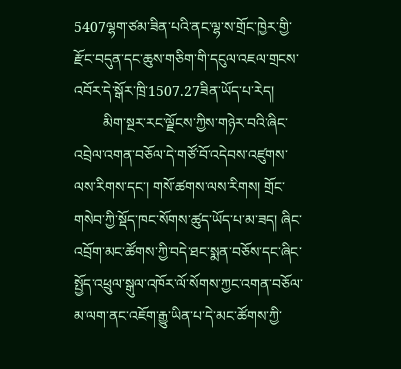5407ལྷག་ཙམ་ཟིན་པའི་ནང་ལྷ་ས་གྲོང་ཁྱེར་གྱི་རྫོང་བདུན་དང་ཆུས་གཅིག་གི་དངུལ་འཇལ་གྲངས་འབོར་དེ་སྒོར་ཁྲི་1507.27ཟིན་ཡོད་པ་རེད།
        མིག་སྔར་རང་ལྗོངས་ཀྱིས་གཉེར་བའི་ཞིང་འབྲེལ་འགན་བཅོལ་དེ་གཙོ་བོ་འདེབས་འཛུགས་ལས་རིགས་དང་། གསོ་ཚགས་ལས་རིགས། གྲོང་གསེབ་ཀྱི་སྡོད་ཁང་སོགས་ཚུད་ཡོད་པ་མ་ཟད། ཞིང་འབྲོག་མང་ཚོགས་ཀྱི་བདེ་ཐང་སྨན་བཅོས་དང་ཞིང་སྤྱོད་འཕྲུལ་སྒུལ་འཁོར་ལོ་སོགས་ཀྱང་འགན་བཅོལ་མ་ལག་ནང་འཇོག་རྒྱུ་ཡིན་པ་དེ་མང་ཚོགས་ཀྱི་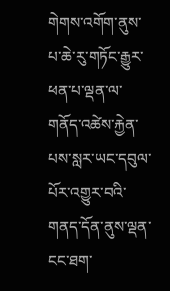གེགས་འགོག་ནུས་པ་ཆེ་རུ་གཏོང་རྒྱུར་ཕན་པ་ལྡན་ལ་གནོད་འཚེས་རྐྱེན་པས་སླར་ཡང་དབུལ་པོར་འགྱུར་བའི་གནད་དོན་ནུས་ལྡན་ངང་ཐག་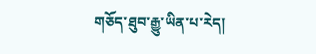གཅོད་ཐུབ་རྒྱུ་ཡིན་པ་རེད།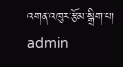འགན་འཁུར་རྩོམ་སྒྲིག་པ། admin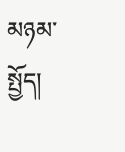མཉམ་སྤྱོད།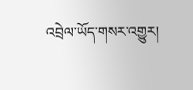འབྲེལ་ཡོད་གསར་འགྱུར།